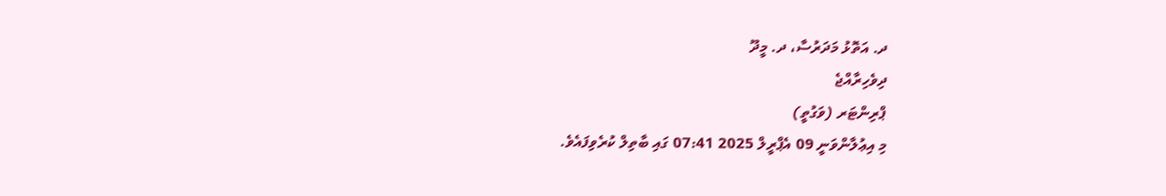ދ. އަތޮޅު މަދަރުސާ، ދ. މީދޫ
ދިވެހިރާއްޖެ
ޕްރިންޓަރ (ވަގުތީ)
މި އިޢުލާންވަނީ 09 އެޕްރީލް 2025 07:41 ގައި ބާތިލް ކުރެވިފައެވެ.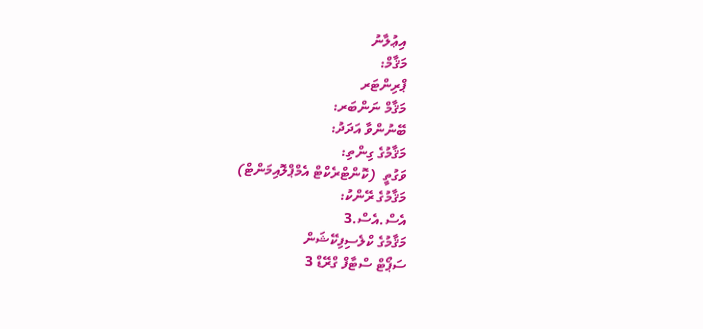އިޢުލާނު
މަޤާމް:
ޕްރިންޓަރ
މަޤާމް ނަންބަރ:
ބޭނުންވާ އަދަދު:
މަޤާމުގެ ގިންތި:
ވަގުތީ  (ކޮންޓްރެކްޓް އެމްޕްލޮއިމަންޓް)
މަޤާމުގެ ރޭންކު:
އެސް.އެސް.3
މަޤާމުގެ ކްލެސިފިކޭޝަން
ސަޕޯޓް ސްޓާފް ގްރޭޑް 3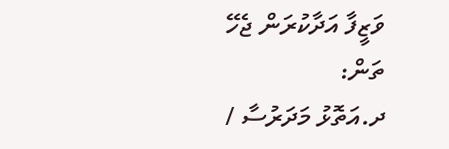ވަޒީފާ އަދާކުރަން ޖެހޭ ތަން:
ދ.އަތޮޅު މަދަރުސާ /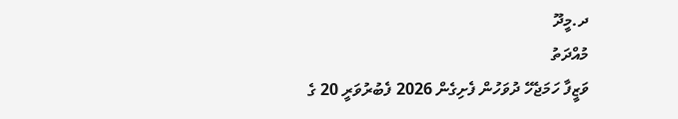ދ.މީދޫ
މުއްދަތު
ވަޒީފާ ހަމަޖެހޭ ދުވަހުން ފެށިގެން 2026 ފެބުރުވަރީ 20 ގެ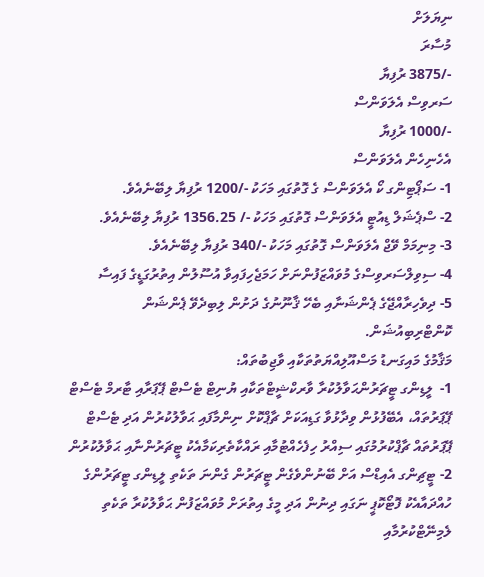ނިޔަލަށް
މުސާރަ
-/3875 ރުފިޔާ
ސަރވިސް އެލަވަންސް
-/1000 ރުފިޔާ
އެހެނިހެން އެލަވަންސް
1- ސަޕޯޓިންގ ކޯ އެލަވަންސް ގެ ގޮތުގައި މަހަކު -/1200 ރުފިޔާ ލިބޭނެއެވެ.
2- ސްޕެޝަލް ޑިއުޓީ އެލަވަންސް ގޮތުގައި މަހަކު -/ 1356.25 ރުފިޔާ ލިބޭނެއެވެ.
3- މިނިމަމް ވޭޖް އެލަވަންސް ގޮތުގައި މަހަކު -/340 ރުފިޔާ ލިބޭނެއެވެ.
4- ސިވިލްސަރވިސްގެ މުވައްޒަފުންނަށް ހަމަޖެހިފައިވާ އުސޫލުން އިތުރުގަޑީގެ ފައިސާ
5- ދިވެހިރާއްޖޭގެ ޕެންޝަނާއި ބެހޭ ޤާނޫނުގެ ދަށުން ލިބިދެވޭ ޕެންޝަން ކޮންޓްރިބިއުޝަން.
މަޤާމުގެ މައިގަނޑު މަސްއޫލިއްޔަތުތަކާއި ވާޖިބުތައް:
1-  ލީޑިންގ ޓީޗަރުންޙަވާލުކުރާ ވާރކްޝީޓްތަކާއި ޔުނިޓް ޓެސްޓް ޕޭޕަރާއި ޓާރމް ޓެސްޓް ޕޭޕަރުތައް، އެބޭފުޅުން ވިދާޅުވާ ގަޑިއަކަށް ޗާޕްކޮށް ނިންމާފައި ޙަވާލުކުރުން އަދި ޓެސްޓް ޕޭޕަރުތައް ޗާޕްކުރުމުގައި ސިއްރު ހިފެހެއްޓުމާއި ރައްކާތެރިކަމާއެކު ޓީޗަރުންނާއި ޙަވާލުކުރުން
2- ޓީޗިންގ އެއިޑްސް އަށް ބޭނުންވެގެން ޓީޗަރުން ގެންނަ ތަކެތި ލީޑިންގ ޓީޗަރުންގެ ހުއްދައާއެކު ފޮޓޯކޮޕީ ނަގައި ދިނުން އަދި މީގެ އިތުރަށް މުވައްޒަފުން ޙަވާލުކުރާ ތަކެތި ލެމިނޭޓްކުރުމާއި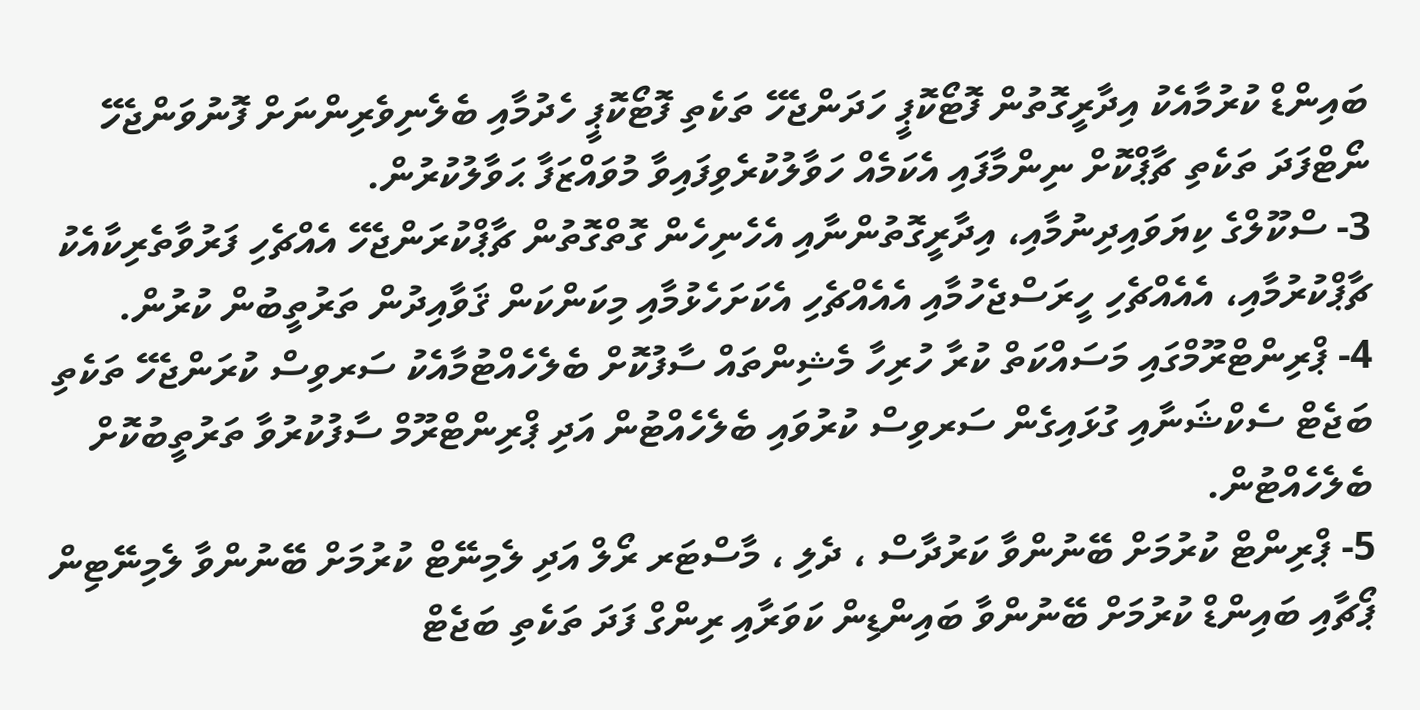ބައިންޑް ކުރުމާއެކު އިދާރީގޮތުން ފޮޓޯކޮޕީ ހަދަންޖެހޭ ތަކެތި ފޮޓޯކޮޕީ ހެދުމާއި ބެލެނިވެރިންނަށް ފޮނުވަންޖެހޭ ނޯޓްފަދަ ތަކެތި ޗާޕްކޮށް ނިންމާފައި އެކަމެއް ހަވާލުކުރެވިފައިވާ މުވައްޒަފާ ޙަވާލުކުރުން.
3- ސްކޫލްގެ ކިޔަވައިދިނުމާއި، އިދާރީގޮތުންނާއި އެހެނިހެން ގޮތްގޮތުން ޗާޕްކުރަންޖެހޭ އެއްޗެހި ފަރުވާތެރިކާއެކު ޗާޕްކުރުމާއި، އެއެއްޗެހި ހީރަސްޖެހުމާއި އެއެއްޗެހި އެކަށަހެޅުމާއި މިކަންކަން ޤަވާއިދުން ތަރުތީބުން ކުރުން.
4- ޕްރިންޓްރޫމްގައި މަސައްކަތް ކުރާ ހުރިހާ މެޝިންތައް ސާފުކޮށް ބެލެހެއްޓުމާއެކު ސަރވިސް ކުރަންޖެހޭ ތަކެތި ބަޖެޓް ސެކްޝަނާއި ގުޅައިގެން ސަރވިސް ކުރުވައި ބެލެހެއްޓުން އަދި ޕްރިންޓްރޫމް ސާފުކުރުވާ ތަރުތީބުކޮށް ބެލެހެއްޓުން.
5- ޕްރިންޓް ކުރުމަށް ބޭނުންވާ ކަރުދާސް ، ދެލި ، މާސްޓަރ ރޯލް އަދި ލެމިނޭޓް ކުރުމަށް ބޭނުންވާ ލެމިނޭޓިން ޕޯޗާއި ބައިންޑް ކުރުމަށް ބޭނުންވާ ބައިންޑިން ކަވަރާއި ރިންގް ފަދަ ތަކެތި ބަޖެޓް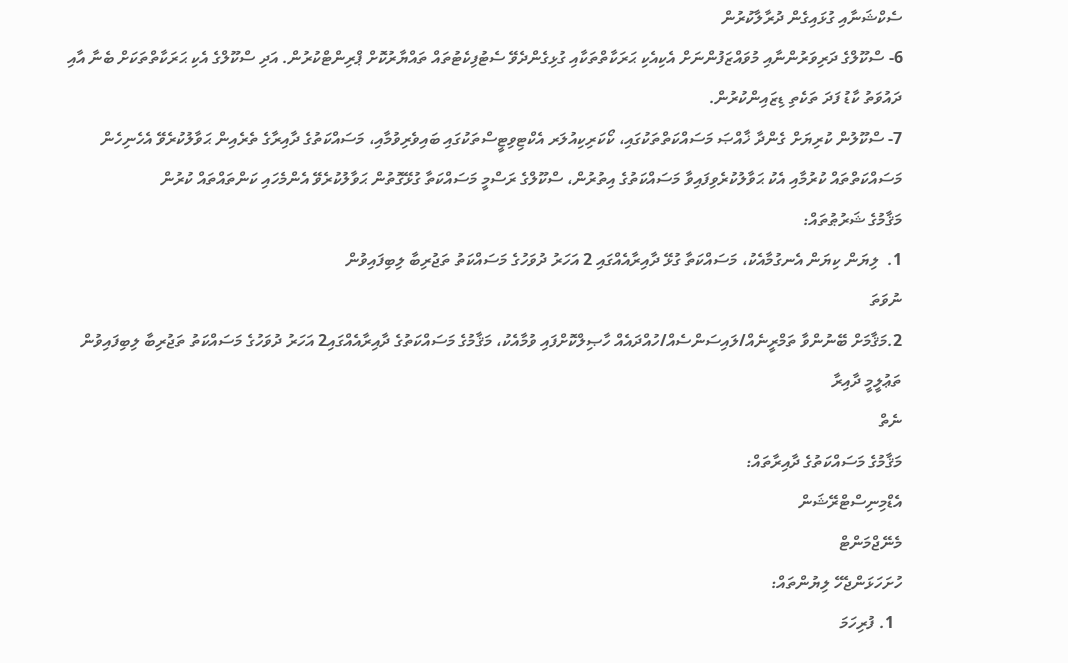ސެކްޝަނާއި ގުޅައިގެން ދުރާލާކުރުން
6- ސްކޫލްގެ ދަރިވަރުންނާއި މުވައްޒަފުންނަށް އެކިއެކި ޙަރަކާތްތަކާއި ގުޅިގެންދެވޭ ސެޓުފިކެޓުތައް ތައްޔާރުކޮށް ޕްރިންޓްކުރުން. އަދި ސްކޫލްގެ އެކި ޙަރަކާތްތަކަށް ބެނާ އާއި ދައުވަތު ކާޑު ފަދަ ތަކެތި ޑިޒައިންކުރުން.
7- ސްކޫލުން ކުރިޔަށް ގެންދާ ޚާއްޞަ މަސައްކަތްތަކުގައި، ކޯކަރިކިއުލަރ އެކްޓިވިޓީސްތަކުގައި ބައިވެރިވުމާއި، މަސައްކަތުގެ ދާއިރާގެ ތެރެއިން ޙަވާލުކުރެވޭ އެހެނިހެން މަސައްކަތްތައް ކުރުމާއި އެކު ޙަވާލުކުރެވިފައިވާ މަސައްކަތުގެ އިތުރުން، ސްކޫލްގެ ރަސްމީ މަސައްކަތާ ގުޅޭގޮތުން ޙަވާލުކުރެވޭ އެންމެހައި ކަންތައްތައް ކުރުން
މަޤާމުގެ ޝަރުޠުތައް:
1.  ލިޔަން ކިޔަން އެނގުމާއެކު، މަސައްކަތާ ގުޅޭ ދާއިރާއެއްގައި 2 އަހަރު ދުވަހުގެ މަސައްކަތު ތަޖުރިބާ ލިބިފައިވުން
ނުވަތަ
2.މަޤާމަށް ބޭނުންވާ ތަމްރީނެއް/ލައިސަންސެއް/ހުއްދައެއް ހާޞިލްކޮށްފައި ވުމާއެކު، މަޤާމުގެ މަސައްކަތުގެ ދާއިރާއެއްގައި2 އަހަރު ދުވަހުގެ މަސައްކަތު ތަޖުރިބާ ލިބިފައިވުން
ތަޢުލީމީ ދާއިރާ
ނެތް
މަޤާމުގެ މަސައްކަތުގެ ދާއިރާތައް:
އެޑްމިނިސްޓްރޭޝަން
މެނޭޖްމަންޓް
ހުށަހަޅަންޖެހޭ ލިޔުންތައް:
  1. ފުރިހަމަ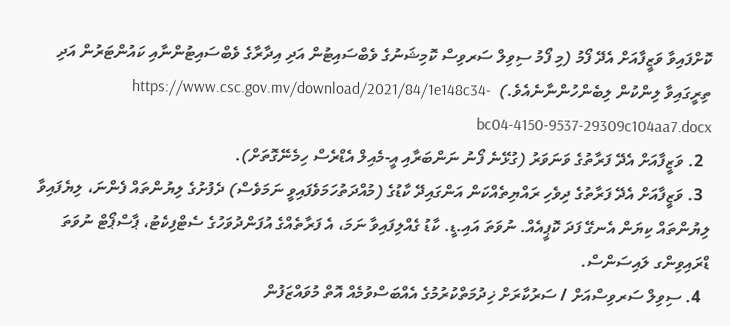ކޮށްފައިވާ ވަޒީފާއަށް އެދޭ ފޯމު (މި ފޯމު ސިވިލް ސަރވިސް ކޮމިޝަނުގެ ވެބްސައިޓުން އަދި އިދާރާގެ ވެބްސައިޓުންނާއި ކައުންޓަރުން އަދި ތިރީގައިވާ ލިންކުން ލިބެންހުންނާނެއެވެ.)  https://www.csc.gov.mv/download/2021/84/1e148c34-bc04-4150-9537-29309c104aa7.docx
  2. ވަޒީފާއަށް އެދޭ ފަރާތުގެ ވަނަވަރު (ގުޅޭނެ ފޯނު ނަންބަރާއި އީ-މެއިލް އެޑްރެސް ހިމެނޭގޮތަށް).
  3. ވަޒީފާއަށް އެދޭ ފަރާތުގެ ދިވެހި ރައްޔިތެއްކަން އަންގައިދޭ ކާޑުގެ (މުއްދަތުހަމަވެފައިވީ ނަމަވެސް) ދެފުށުގެ ލިޔުންތައް ފެންނަ، ލިޔެފައިވާ ލިޔުންތައް ކިޔަން އެނގޭ ފަދަ ކޮޕީއެއް. ނުވަތަ އައި.ޑީ. ކާޑު ގެއްލިފައިވާ ނަމަ، އެ ފަރާތެއްގެ އުފަންދުވަހުގެ ސެޓްފިކެޓު، ޕާސްޕޯޓް ނުވަތަ ޑްރައިވިންގ ލައިސަންސް.
  4. ސިވިލް ސަރވިސްއަށް / ސަރުކާރަށް ޚިދުމަތްކުރުމުގެ އެއްބަސްވުމެއް އޮތް މުވައްޒަފުން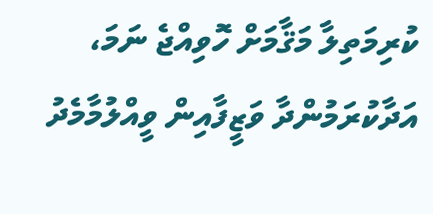ކުރިމަތިލާ މަޤާމަށް ހޮވިއްޖެ ނަމަ، އަދާކުރަމުންދާ ވަޒީފާއިން ވީއްލުމާމެދު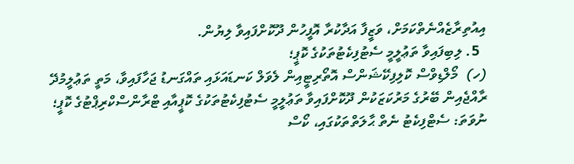އިއުތިރާޒެއްނެތްކަމަށް، ވަޒީފާ އަދާކުރާ އޮފީހުން ދޫކޮށްފައިވާ ލިޔުން.
  5. ލިބިފައިވާ ތަޢުލީމީ ސެޓުފިކެޓުތަކުގެ ކޮޕީ؛
(ހ)  މޯލްޑިވްސް ކޮލިފިކޭޝަންސް އޮތޯރިޓީއިން ލެވަލް ކަނޑައަޅައި ތައްގަނޑު ޖަހާފައިވާ، މަތީ ތަޢުލީމުދޭ ރާއްޖެއިން ބޭރުގެ މަރުކަޒަކުން ދޫކޮށްފައިވާ ތަޢުލީމީ ސެޓުފިކެޓުތަކުގެ ކޮޕީއާއި ޓްރާންސްކްރިޕްޓުގެ ކޮޕީ؛ ނުވަތަ: ސެޓްފިކެޓު ނެތް ޙާލަތްތަކުގައި، ކޯސް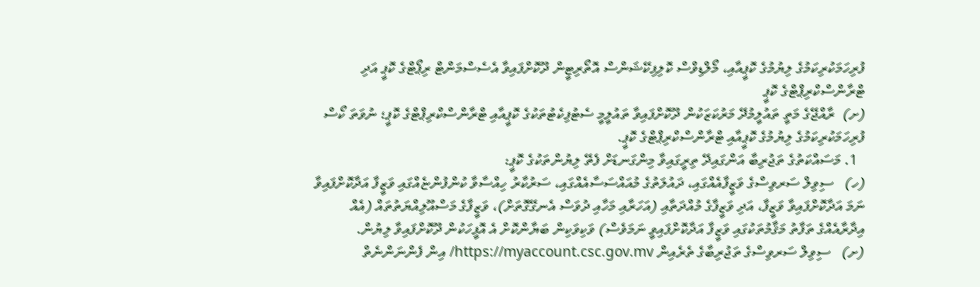ފުރިހަމަކުރިކަމުގެ ލިޔުމުގެ ކޮޕީއާއި، މޯލްޑިވްސް ކޮލިފިކޭޝަންސް އޮތޯރިޓީން ދޫކޮށްފައިވާ އެސެސްމަންޓް ރިޕޯޓްގެ ކޮޕީ އަދި ޓްރާންސްކްރިޕްޓްގެ ކޮޕީ
(ށ)  ރާއްޖޭގެ މަތީ ތައުލީމުދޭ މަރުކަޒަކުން ދޫކޮށްފައިވާ ތައުލީމީ ސެޓުފިކެޓުތަކުގެ ކޮޕީއާއި ޓްރާންސްކްރިޕްޓްގެ ކޮޕީ؛ ނުވަތަ ކޯސް ފުރިހަމަކުރިކަމުގެ ލިޔުމުގެ ކޮޕީއާއި ޓްރާންސްކްރިޕްޓްގެ ކޮޕީ.
  1. މަސައްކަތުގެ ތަޖުރިބާ އަންގައިދޭ ތިރީގައިވާ މިންގަނޑަށް ފެތޭ ލިޔުންތަކުގެ ކޮޕީ:
(ހ)   ސިވިލް ސަރވިސްގެ ވަޒީފާއެއްގައި، ދައުލަތުގެ މުއައްސަސާއެއްގައި، ސަރުކާރު ހިއްސާވާ ކުންފުންޏެއްގައި ވަޒީފާ އަދާކޮށްފައިވާ ނަމަ އަދާކޮށްފައިވާ ވަޒީފާ، އަދި ވަޒީފާގެ މުއްދަތާއި (އަހަރާއި މަހާއި ދުވަސް އެނގޭގޮތަށް)، ވަޒީފާގެ މަސްއޫލިއްޔަތުތައް (އެއް އިދާރާއެއްގެ ތަފާތު މަޤާމުތަކުގައި ވަޒީފާ އަދާކޮށްފައިވީ ނަމަވެސް) ވަކިވަކިން ބަޔާންކޮށް އެ އޮފީހަކުން ދޫކޮށްފައިވާ ލިޔުން.
(ށ)   ސިވިލް ސަރވިސްގެ ތަޖުރިބާގެ ތެރެއިން https://myaccount.csc.gov.mv/ އިން ފެންނަންނެތް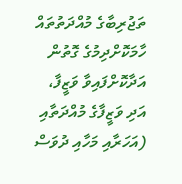ތަޖުރިބާގެ މުއްދަތުތައް ހާމަކޮށްދިމުގެ ގޮތުން އަދާކޮށްފައިވާ ވަޒީފާ، އަދި ވަޒީފާގެ މުއްދަތާއި (އަހަރާއި މަހާއި ދުވަސް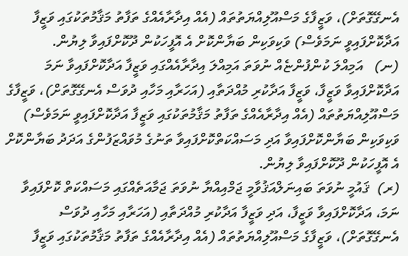އެނގޭގޮތަށް)، ވަޒީފާގެ މަސްއޫލިއްޔަތުތައް (އެއް އިދާރާއެއްގެ ތަފާތު މަޤާމުތަކުގައި ވަޒީފާ އަދާކޮށްފައިވީ ނަމަވެސް) ވަކިވަކިން ބަޔާންކޮށް އެ އޮފީހަކުން ދޫކޮށްފައިވާ ލިޔުން.
(ނ)   އަމިއްލަ ކުންފުންޏެއް ނުވަތަ އަމިއްލަ އިދާރާއެއްގައި ވަޒީފާ އަދާކޮށްފައިވާ ނަމަ އަދާކޮށްފައިވާ ވަޒީފާ، ވަޒީފާ އަދާކުރި މުއްދަތާއި (އަހަރާއި މަހާއި ދުވަސް އެނގޭގޮތަށް)، ވަޒީފާގެ މަސްއޫލިއްޔަތުތައް (އެއް އިދާރާއެއްގެ ތަފާތު މަޤާމުތަކުގައި ވަޒީފާ އަދާކޮށްފައިވީ ނަމަވެސް) ވަކިވަކިން ބަޔާންކޮށްފައިވާ އަދި މަސައްކަތްކޮށްފައިވާ ތަނުގެ މުވައްޒަފުންގެ އަދަދު ބަޔާންކޮށް އެ އޮފީހަކުން ދޫކޮށްފައިވާ ލިޔުން.
(ރ)  ޤައުމީ ނުވަތަ ބައިނަލްއަޤުވާމީ ޖަމްއިއްޔާ ނުވަތަ ޖަމާއަތެއްގައި މަސައްކަތް ކޮށްފައިވާ ނަމަ، އަދާކޮށްފައިވާ ވަޒީފާ، އަދި ވަޒީފާ އަދާކުރި މުއްދަތާއި (އަހަރާއި މަހާއި ދުވަސް އެނގޭގޮތަށް)، ވަޒީފާގެ މަސްއޫލިއްޔަތުތައް (އެއް އިދާރާއެއްގެ ތަފާތު މަޤާމުތަކުގައި ވަޒީފާ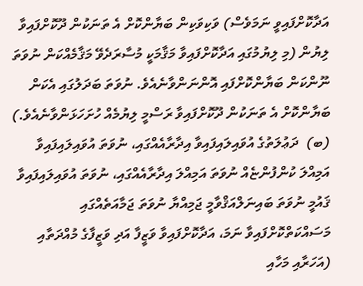އަދާކޮށްފައިވީ ނަމަވެސް) ވަކިވަކިން ބަޔާންކޮށް އެ ތަނަކުން ދޫކޮށްފައިވާ ލިޔުން (މި ލިޔުމުގައި އަދާކޮށްފައިވާ މަޤާމަކީ މުސާރަދެވޭ މަޤާމެއްކަން ނުވަތަ ނޫންކަން ބަޔާންކޮށްފައި އޮންނަންވާނެއެވެ. ނުވަތަ ބަދަލުގައި އެކަން ބަޔާންކޮށް އެ ތަނަކުން ދޫކޮށްފައިވާ ރަސްމީ ލިޔުމެއް ހުށަހަޅަންވާނެއެވެ.)
(ބ)  ދަޢުލަތުގެ އުވައިލައިފައިވާ އިދާރާއެއްގައި، ނުވަތަ އުވައިލައިފައިވާ އަމިއްލަ ކުންފުންޏެއް ނުވަތަ އަމިއްލަ އިދާރާއެއްގައި، ނުވަތަ އުވައިލައިފައިވާ ޤައުމީ ނުވަތަ ބައިނަލްއަޤްވާމީ ޖަމިއްޔާ ނުވަތަ ޖަމާއަތެއްގައި މަސައްކަތްކޮށްފައިވާ ނަމަ، އަދާކޮށްފައިވާ ވަޒީފާ އަދި ވަޒީފާގެ މުއްދަތާއި (އަހަރާއި މަހާއި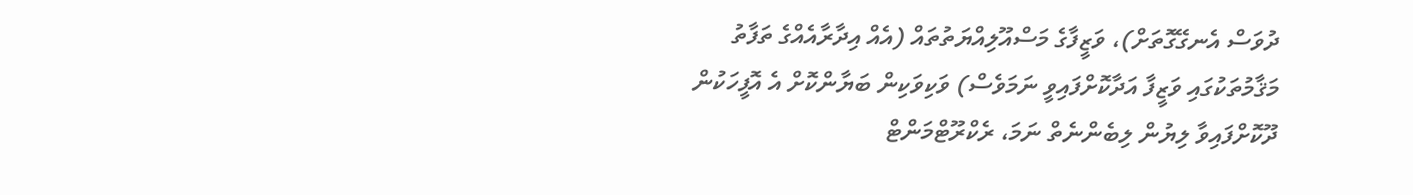ދުވަސް އެނގޭގޮތަށް)، ވަޒީފާގެ މަސްއޫލިއްޔަތުތައް (އެއް އިދާރާއެއްގެ ތަފާތު މަޤާމުތަކުގައި ވަޒީފާ އަދާކޮށްފައިވީ ނަމަވެސް) ވަކިވަކިން ބަޔާންކޮށް އެ އޮފީހަކުން ދޫކޮށްފައިވާ ލިޔުން ލިބެންނެތް ނަމަ، ރެކްރޫޓްމަންޓް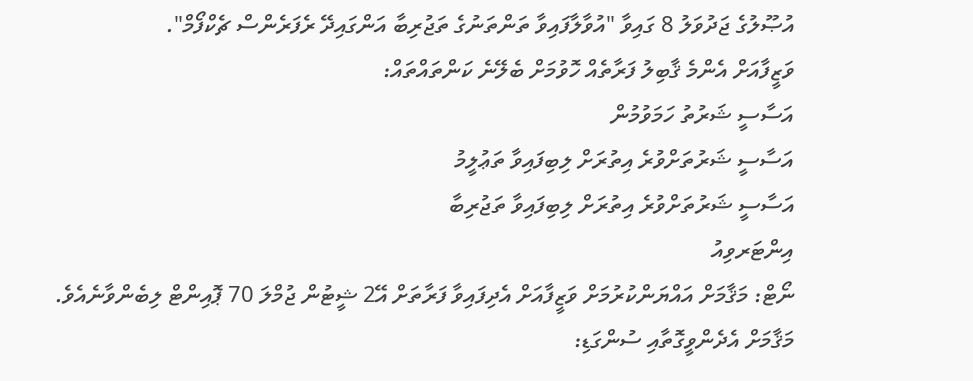އުޞޫލުގެ ޖަދުވަލު 8 ގައިވާ "އުވާލާފައިވާ ތަންތަނުގެ ތަޖުރިބާ އަންގައިދޭ ރެފަރެންސް ޗެކްފޯމް".
ވަޒީފާއަށް އެންމެ ޤާބިލު ފަރާތެއް ހޮވުމަށް ބެލޭނެ ކަންތައްތައް:
އަސާސީ ޝަރުތު ހަމަވުމުން
އަސާސީ ޝަރުތަށްވުރެ އިތުރަށް ލިބިފައިވާ ތަޢުލީމު
އަސާސީ ޝަރުތަށްވުރެ އިތުރަށް ލިބިފައިވާ ތަޖުރިބާ
އިންޓަރވިއު
ނޯޓް: މަޤާމަށް އައްޔަންކުރުމަށް ވަޒީފާއަށް އެދިފައިވާ ފަރާތަށް އޭ2 ޝީޓުން ޖުމްލަ 70 ޕޮއިންޓް ލިބެންވާނެއެވެ.
މަޤާމަށް އެދެންވީގޮތާއި ސުންގަޑި: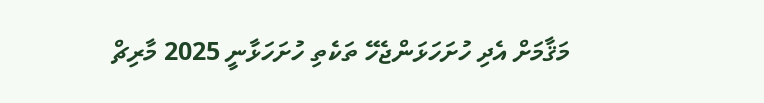މަޤާމަށް އެދި ހުށަހަޅަންޖެހޭ ތަކެތި ހުށަހަޅާނީ 2025 މާރިޗް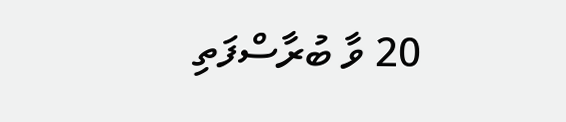20 ވާ ބުރާސްފަތި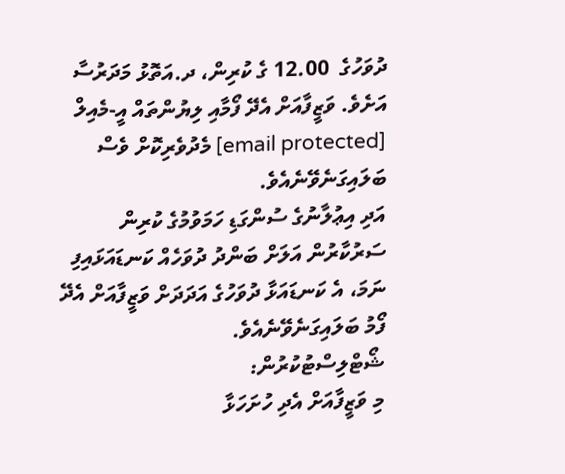ދުވަހުގެ  12.00 ގެ ކުރިން، ދ.އަތޮޅު މަދަރުސާ އަށެވެ. ވަޒީފާއަށް އެދޭ ފޯމާއި ލިޔުންތައް އީ-މެއިލް [email protected] މެދުވެރިކޮށް ވެސް ބަލައިގަނެވޭނެއެވެ.
އަދި އިޢުލާނުގެ ސުންގަޑި ހަމަވުމުގެ ކުރިން ސަރުކާރުން އަލަށް ބަންދު ދުވަހެއް ކަނޑައަޅައިފި ނަމަ، އެ ކަނޑައަޅާ ދުވަހުގެ އަދަދަށް ވަޒީފާއަށް އެދޭ ފޯމު ބަލައިގަނެވޭނެއެވެ.
ޝޯޓްލިސްޓުކުރުން:
މި ވަޒީފާއަށް އެދި ހުށަހަޅާ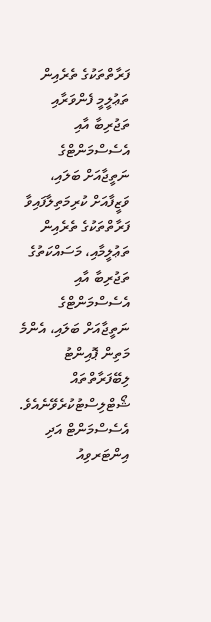ފަރާތްތަކުގެ ތެރެއިން ތަޢުލީމީ ފެންވަރާއި ތަޖުރިބާ އާއި އެސެސްމަންޓްގެ ނަތީޖާއަށް ބަލައި، ވަޒީފާއަށް ކުރިމަތިލާފައިވާ ފަރާތްތަކުގެ ތެރެއިން ތަޢުލީމާއި، މަސައްކަތުގެ ތަޖުރިބާ އާއި އެސެސްމަންޓްގެ ނަތީޖާއަށް ބަލައި، އެންމެ މަތިން ޕޮއިންޓު ލިބޭފަރާތްތައް ޝޯޓްލިސްޓުކުރެވޭނެއެވެ.
އެސެސްމަންޓް އަދި އިންޓަރވިއު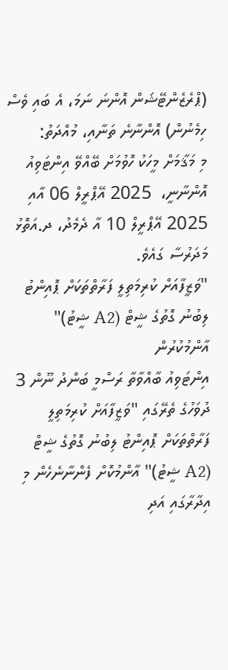(ޕްރެޒެންޓޭޝަން އޮންނަ ނަމަ، އެ ބައި ވެސް ހިމެނުން) އޮންނާނެ ތަނާއި، މުއްދަތު:
މި މަޤާމަށް މީހަކު ހޮވުމަށް ބޭއްވޭ އިންޓަވިއު  އޮންނާނީ،  2025 އޭޕްރީލް 06 އާއި 2025 އޭޕްރީލް 10 އާ ދެމެދު، ދ.އަތޮޅު މަދަރުސާ ގައެވެ.
"ވަޒީފާއަށް ކުރިމަތިލީ ފަރާތްތަކަށް ޕޮއިންޓު ލިބުނު ގޮތުގެ ޝީޓް (A2 ޝީޓު)" އާންމުކުރުން
އިންޓަވިއު ބާއްވާތާ ރަސްމީ ބަންދު ނޫން 3 ދުވަހުގެ ތެރޭގައި "ވަޒީފާއަށް ކުރިމަތިލީ ފަރާތްތަކަށް ޕޮއިންޓު ލިބުނު ގޮތުގެ ޝީޓް (A2 ޝީޓު)" އާންމުކޮށް ފެންނާނެހެން މި އިދާރާގައި އަދި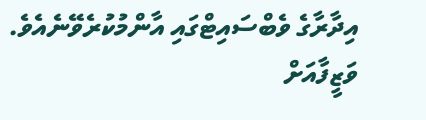އިދާރާގެ ވެބްސައިޓްގައި އާންމުކުރެވޭނެއެވެ. ވަޒީފާއަށް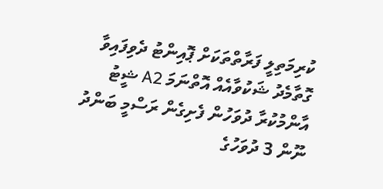ކުރިމަތިލީ ފަރާތްތަކަށް ޕޮއިންޓު ދެވިފައިވާ ގޮތާމެދު ޝަކުވާއެއް އޮތްނަމަ A2 ޝީޓު އާންމުކުރާ ދުވަހުން ފެށިގެން ރަސްމީ ބަންދު ނޫން 3 ދުވަހުގެ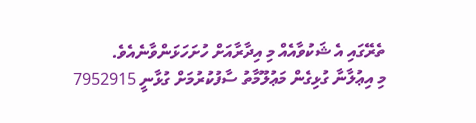ތެރޭގައި އެ ޝަކުވާއެއް މި އިދާރާއަށް ހުށަހަޅަންވާނެއެވެ.
މި އިޢުލާނާ ގުޅިގެން މަޢުލޫމާތު ސާފުކުރުމަށް ގުޅާނީ 7952915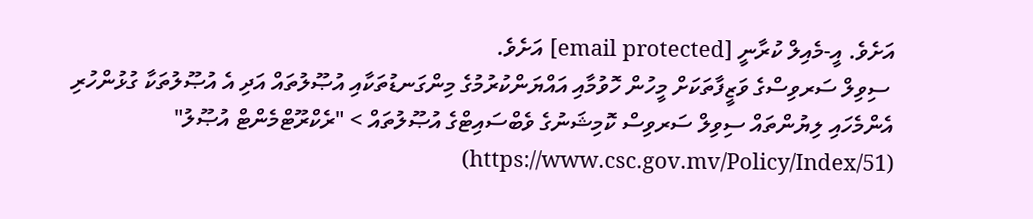އަށެވެ. އީ-މެއިލް ކުރާނީ [email protected] އަށެވެ.
 ސިވިލް ސަރވިސްގެ ވަޒީފާތަކަށް މީހުން ހޮވުމާއި އައްޔަންކުރުމުގެ މިންގަނޑުތަކާއި އުޞޫލުތައް އަދި އެ އުޞޫލުތަކާ ގުޅުންހުރި އެންމެހައި ލިޔުންތައް ސިވިލް ސަރވިސް ކޮމިޝަނުގެ ވެބްސައިޓްގެ އުޞޫލުތައް > "ރެކްރޫޓްމެންޓް އުޞޫލު" (https://www.csc.gov.mv/Policy/Index/51)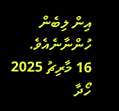އިން ލިބެން ހުންނާނެއެވެ.
16 މާރިޗު 2025
ހޯދާ